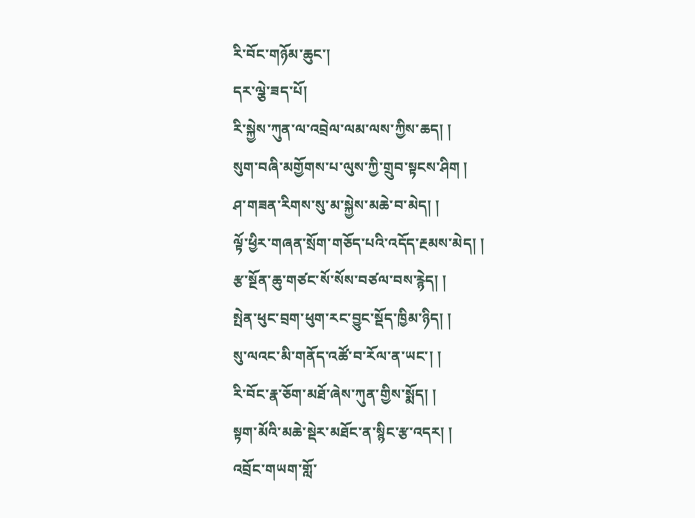རི་བོང་གཉོམ་ཆུང་།
དར་ལྕེ་ཟད་པོ།
རི་སྐྱེས་ཀུན་ལ་འབྲེལ་ལམ་ལས་ཀྱིས་ཆད། །
སུག་བཞི་མགྱོགས་པ་ལུས་ཀྱི་གྲུབ་སྟངས་ཤིག །
ཤ་གཟན་རིགས་སུ་མ་སྐྱེས་མཆེ་བ་མེད། །
ལྟོ་ཕྱིར་གཞན་སྲོག་གཅོད་པའི་འདོད་རྔམས་མེད། །
རྩ་སྔོན་ཆུ་གཙང་སོ་སོས་བཙལ་བས་རྙེད། །
སྤེན་ཕུང་བྲག་ཕུག་རང་བྱུང་སྡོད་ཁྱིམ་ཉིད། །
སུ་ལའང་མི་གནོད་འཚོ་བ་རོལ་ན་ཡང་། །
རི་བོང་རྣ་ཅོག་མཐོ་ཞེས་ཀུན་གྱིས་སྨོད། །
སྟག་མོའི་མཆེ་སྡེར་མཐོང་ན་སྙིང་རྩ་འདར། །
འབྲོང་གཡག་གློ་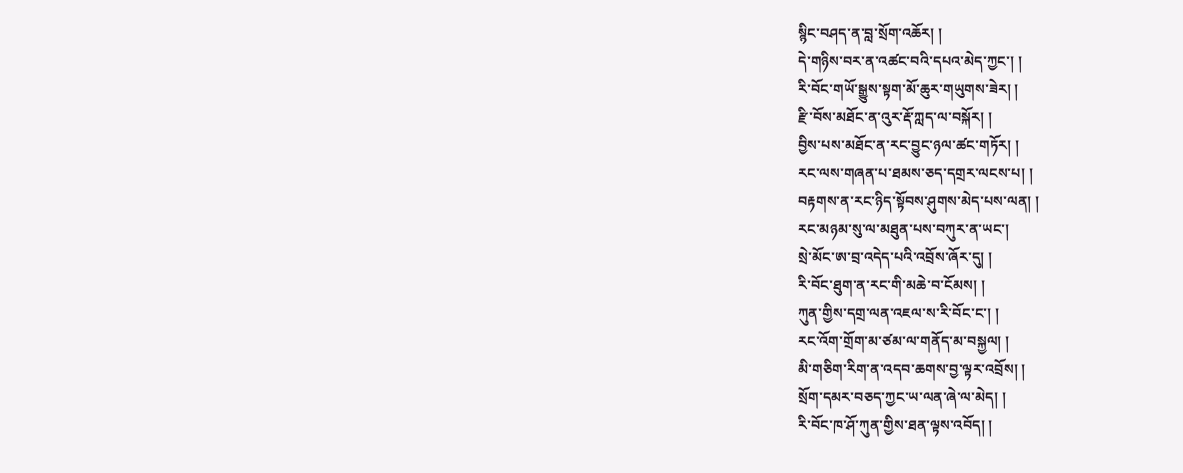སྙིང་བཤད་ན་བླ་སྲོག་འཆོར། །
དེ་གཉིས་བར་ན་འཚང་བའི་དཔའ་མེད་ཀྱང་། །
རི་བོང་གཡོ་སྒྱུས་སྟག་མོ་ཆུར་གཡུགས་ཟེར། །
རྫི་བོས་མཐོང་ན་འུར་རྡོ་ཀླད་ལ་བསྐོར། །
བྱིས་པས་མཐོང་ན་རང་བྱུང་ཉལ་ཚང་གཏོར། །
རང་ལས་གཞན་པ་ཐམས་ཅད་དགྲར་ལངས་པ། །
བརྟགས་ན་རང་ཉིད་སྟོབས་ཤུགས་མེད་པས་ལན། །
རང་མཉམ་སུ་ལ་མཐུན་པས་བཀུར་ན་ཡང་།
སྲེ་མོང་ཨ་བྲ་འདེད་པའི་འབྲོས་ཞོར་དུ། །
རི་བོང་ཐུག་ན་རང་གི་མཆེ་བ་ངོམས། །
ཀུན་གྱིས་དགྲ་ལན་འཇལ་ས་རི་བོང་ང་། །
རང་འོག་གྲོག་མ་ཙམ་ལ་གནོད་མ་བསྐྱལ། །
མི་གཅིག་རིག་ན་འདབ་ཆགས་བྱ་ལྟར་འབྲོས། །
སྲོག་དམར་བཅད་ཀྱང་ཡ་ལན་ཞེ་ལ་མེད། །
རི་བོང་ཁ་ཤོ་ཀུན་གྱིས་ཐན་ལྟས་འབོད། །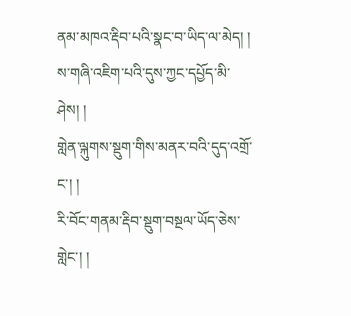ནམ་མཁའ་རྡིབ་པའི་སྣང་བ་ཡིད་ལ་མེད། །
ས་གཞི་འཇིག་པའི་དུས་ཀྱང་དཔྱོད་མི་ཤེས། །
གླེན་ལྐུགས་སྡུག་གིས་མནར་བའི་དུད་འགྲོ་ང་། །
རི་བོང་གནམ་རྡིབ་སྡུག་བསྔལ་ཡོད་ཅེས་གླེང་། །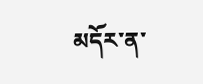མདོར་ན་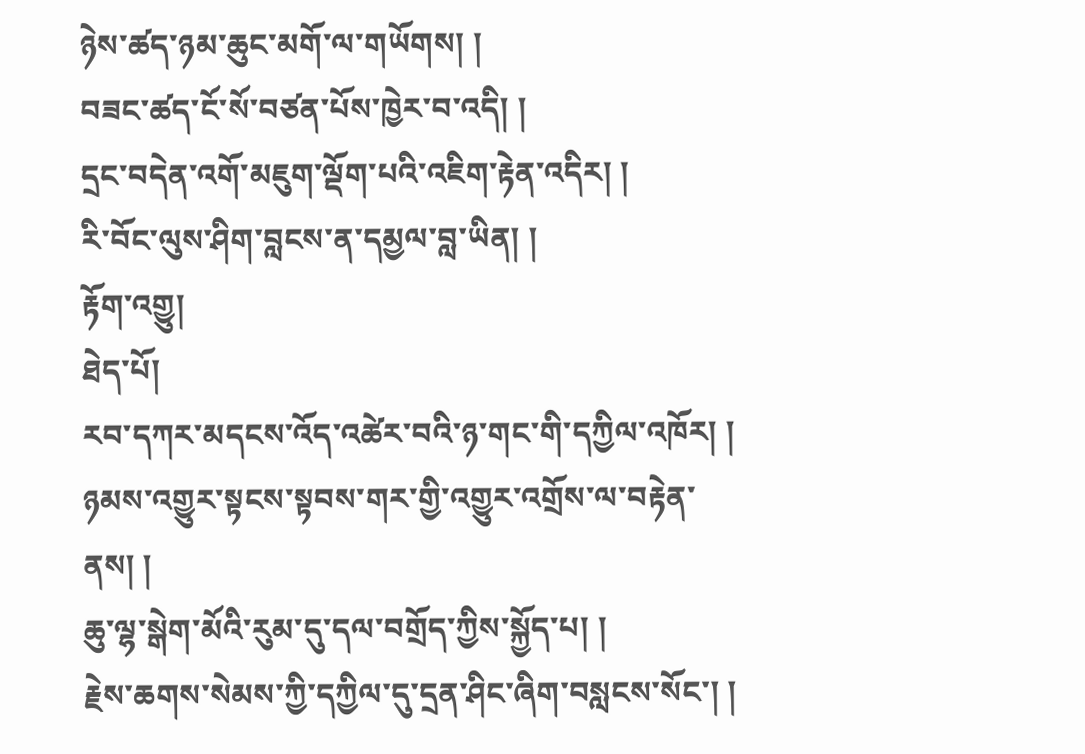ཉེས་ཚད་ཉམ་ཆུང་མགོ་ལ་གཡོགས། །
བཟང་ཚད་ངོ་སོ་བཙན་པོས་ཁྱེར་བ་འདི། །
དྲང་བདེན་འགོ་མཇུག་ལྡོག་པའི་འཇིག་རྟེན་འདིར། །
རི་བོང་ལུས་ཤིག་བླངས་ན་དམྱལ་བླ་ཡིན། །
རྟོག་འགྱུ།
ཐེད་པོ།
རབ་དཀར་མདངས་འོད་འཚེར་བའི་ཉ་གང་གི་དཀྱིལ་འཁོར། །
ཉམས་འགྱུར་སྟངས་སྟབས་གར་གྱི་འགྱུར་འགྲོས་ལ་བརྟེན་ནས། །
ཆུ་ལྷ་སྒེག་མོའི་རུམ་དུ་དལ་བགྲོད་ཀྱིས་སྐྱོད་པ། །
རྗེས་ཆགས་སེམས་ཀྱི་དཀྱིལ་དུ་དྲན་ཤིང་ཞིག་བསླངས་སོང་། །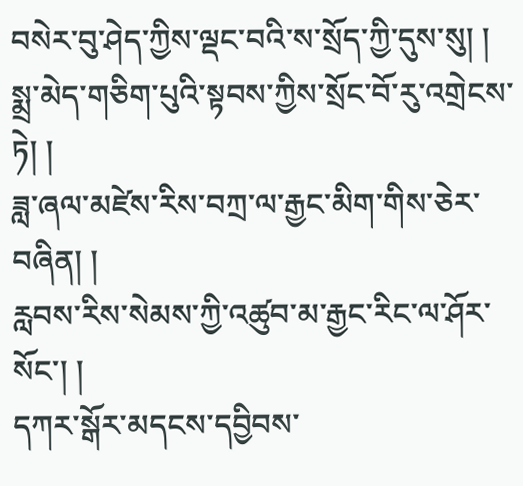བསེར་བུ་ཤེད་ཀྱིས་ལྡང་བའི་ས་སྲོད་ཀྱི་དུས་སུ། །
སྨྲ་མེད་གཅིག་པུའི་སྟབས་ཀྱིས་སྲོང་བོ་རུ་འགྲེངས་ཏེ། །
ཟླ་ཞལ་མཛེས་རིས་བཀྲ་ལ་རྒྱང་མིག་གིས་ཅེར་བཞིན། །
རླབས་རིས་སེམས་ཀྱི་འཚུབ་མ་རྒྱང་རིང་ལ་ཤོར་སོང་། །
དཀར་སྒོར་མདངས་དབྱིབས་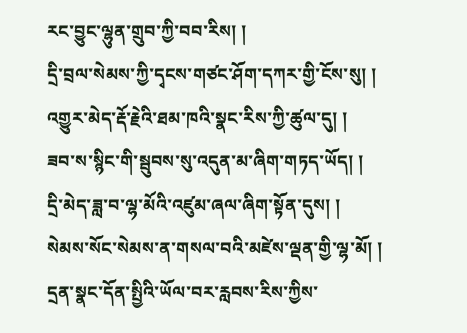རང་བྱུང་ལྷུན་གྲུབ་ཀྱི་བབ་རིས། །
དྲི་བྲལ་སེམས་ཀྱི་དྭངས་གཙང་ཤོག་དཀར་གྱི་ངོས་སུ། །
འགྱུར་མེད་རྡོ་རྗེའི་ཐམ་ཁའི་སྣང་རིས་ཀྱི་ཚུལ་དུ། །
ཟབ་ས་སྙིང་གི་སྦུབས་སུ་འདུན་མ་ཞིག་གཏད་ཡོད། །
དྲི་མེད་ཟླ་བ་ལྷ་མོའི་འཛུམ་ཞལ་ཞིག་སྟོན་དུས། །
སེམས་སོང་སེམས་ན་གསལ་བའི་མཛེས་ལྡན་གྱི་ལྷ་མོ། །
དྲན་སྣང་དོན་སྤྱིའི་ཡོལ་བར་རླབས་རིས་ཀྱིས་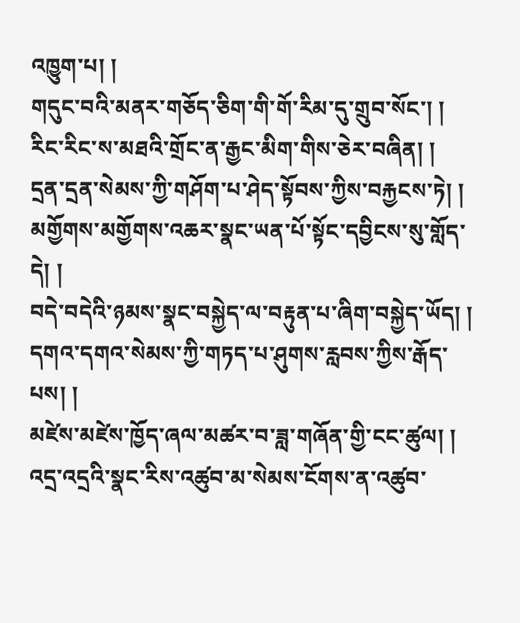འཁྱུག་པ། །
གདུང་བའི་མནར་གཅོད་ཅིག་གི་གོ་རིམ་དུ་གྲུབ་སོང་། །
རིང་རིང་ས་མཐའི་གྲོང་ན་རྒྱང་མིག་གིས་ཅེར་བཞིན། །
དྲན་དྲན་སེམས་ཀྱི་གཤོག་པ་ཤེད་སྟོབས་ཀྱིས་བརྐྱངས་ཏེ། །
མགྱོགས་མགྱོགས་འཆར་སྣང་ཡན་པོ་སྟོང་དབྱིངས་སུ་གློད་དེ། །
བདེ་བདེའི་ཉམས་སྣང་བསྐྱེད་ལ་བརྟུན་པ་ཞིག་བསྐྱེད་ཡོད། །
དགའ་དགའ་སེམས་ཀྱི་གཏད་པ་ཤུགས་རླབས་ཀྱིས་རྒོད་པས། །
མཛེས་མཛེས་ཁྱོད་ཞལ་མཚར་བ་ཟླ་གཞོན་གྱི་ངང་ཚུལ། །
འདྲ་འདྲའི་སྣང་རིས་འཚུབ་མ་སེམས་ངོགས་ན་འཚུབ་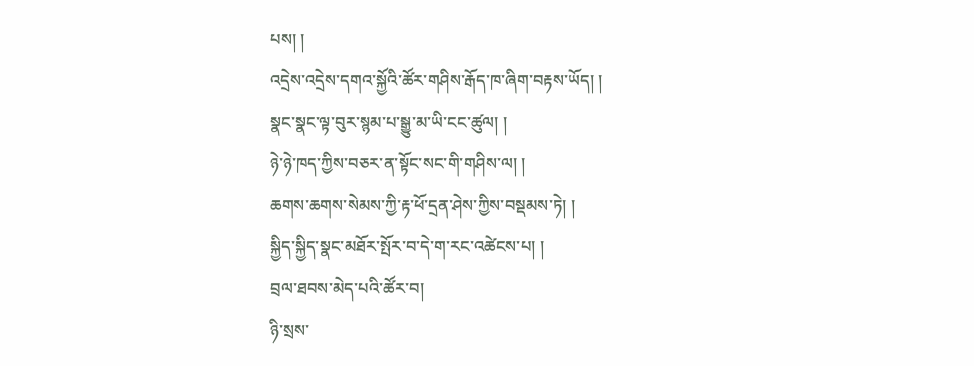པས། །
འདྲེས་འདྲེས་དགའ་སྐྱོའི་ཚོར་གཤིས་རྒོད་ཁ་ཞིག་བརྟས་ཡོད། །
སྣང་སྣང་ལྟ་བུར་སྙམ་པ་སྒྱུ་མ་ཡི་ངང་ཚུལ། །
ཉེ་ཉེ་ཁད་ཀྱིས་བཅར་ན་སྟོང་སང་གི་གཤིས་ལ། །
ཆགས་ཆགས་སེམས་ཀྱི་རྟ་ཕོ་དྲན་ཤེས་ཀྱིས་བསྡམས་ཏེ། །
སྐྱིད་སྐྱིད་སྣང་མཐོར་སྤོར་བ་དེ་ག་རང་འཚེངས་པ། །
བྲལ་ཐབས་མེད་པའི་ཚོར་བ།
ཉི་སྲས་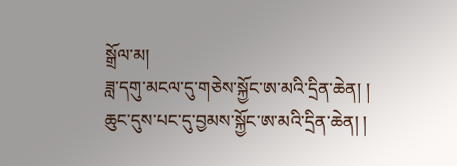སྒྲོལ་མ།
ཟླ་དགུ་མངལ་དུ་གཅེས་སྐྱོང་ཨ་མའི་དྲིན་ཆེན། །
ཆུང་དུས་པང་དུ་བྱམས་སྐྱོང་ཨ་མའི་དྲིན་ཆེན། །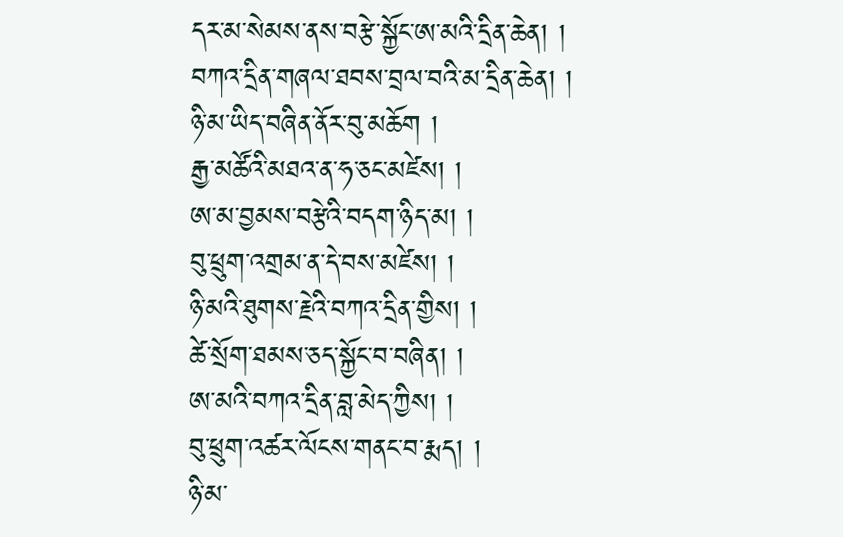དར་མ་སེམས་ནས་བརྩེ་སྐྱོང་ཨ་མའི་དྲིན་ཆེན། །
བཀའ་དྲིན་གཞལ་ཐབས་བྲལ་བའི་མ་དྲིན་ཆེན། །
ཉི་མ་ཡིད་བཞིན་ནོར་བུ་མཆོག །
རྒྱ་མཚོའི་མཐའ་ན་ཧ་ཅང་མཛེས། །
ཨ་མ་བྱམས་བརྩེའི་བདག་ཉིད་མ། །
བུ་ཕྲུག་འགྲམ་ན་དེ་བས་མཛེས། །
ཉི་མའི་ཐུགས་རྗེའི་བཀའ་དྲིན་གྱིས། །
ཚེ་སྲོག་ཐམས་ཅད་སྐྱོང་བ་བཞིན། །
ཨ་མའི་བཀའ་དྲིན་བླ་མེད་ཀྱིས། །
བུ་ཕྲུག་འཚར་ལོངས་གནང་བ་རྨད། །
ཉི་མ་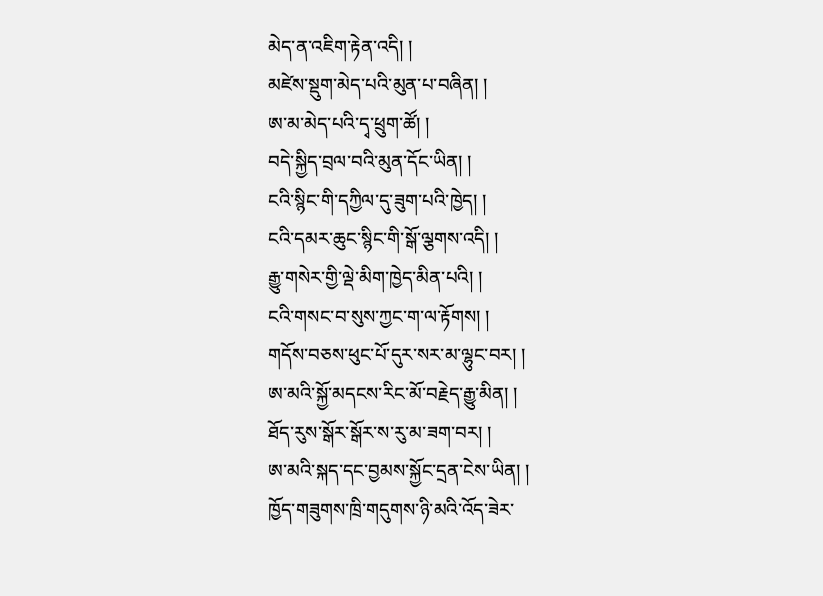མེད་ན་འཇིག་རྟེན་འདི། །
མཛེས་སྡུག་མེད་པའི་མུན་པ་བཞིན། །
ཨ་མ་མེད་པའི་དྭ་ཕྲུག་ཚོ། །
བདེ་སྐྱིད་བྲལ་བའི་མུན་དོང་ཡིན། །
ངའི་སྙིང་གི་དཀྱིལ་དུ་ཟུག་པའི་ཁྱེད། །
ངའི་དམར་ཆུང་སྙིང་གི་སྒོ་ལྕགས་འདི། །
རྒྱུ་གསེར་གྱི་ལྡེ་མིག་ཁྱེད་མིན་པའི། །
ངའི་གསང་བ་སུས་ཀྱང་ག་ལ་རྟོགས། །
གདོས་བཅས་ཕུང་པོ་དུར་སར་མ་ལྷུང་བར། །
ཨ་མའི་སྐྱོ་མདངས་རིང་མོ་བརྗེད་རྒྱུ་མིན། །
ཐོད་རུས་སྒོར་སྒོར་ས་རུ་མ་ཟག་བར། །
ཨ་མའི་སྐད་དང་བྱམས་སྐྱོང་དྲན་ངེས་ཡིན། །
ཁྱོད་གཟུགས་ཁྲི་གདུགས་ཉི་མའི་འོད་ཟེར་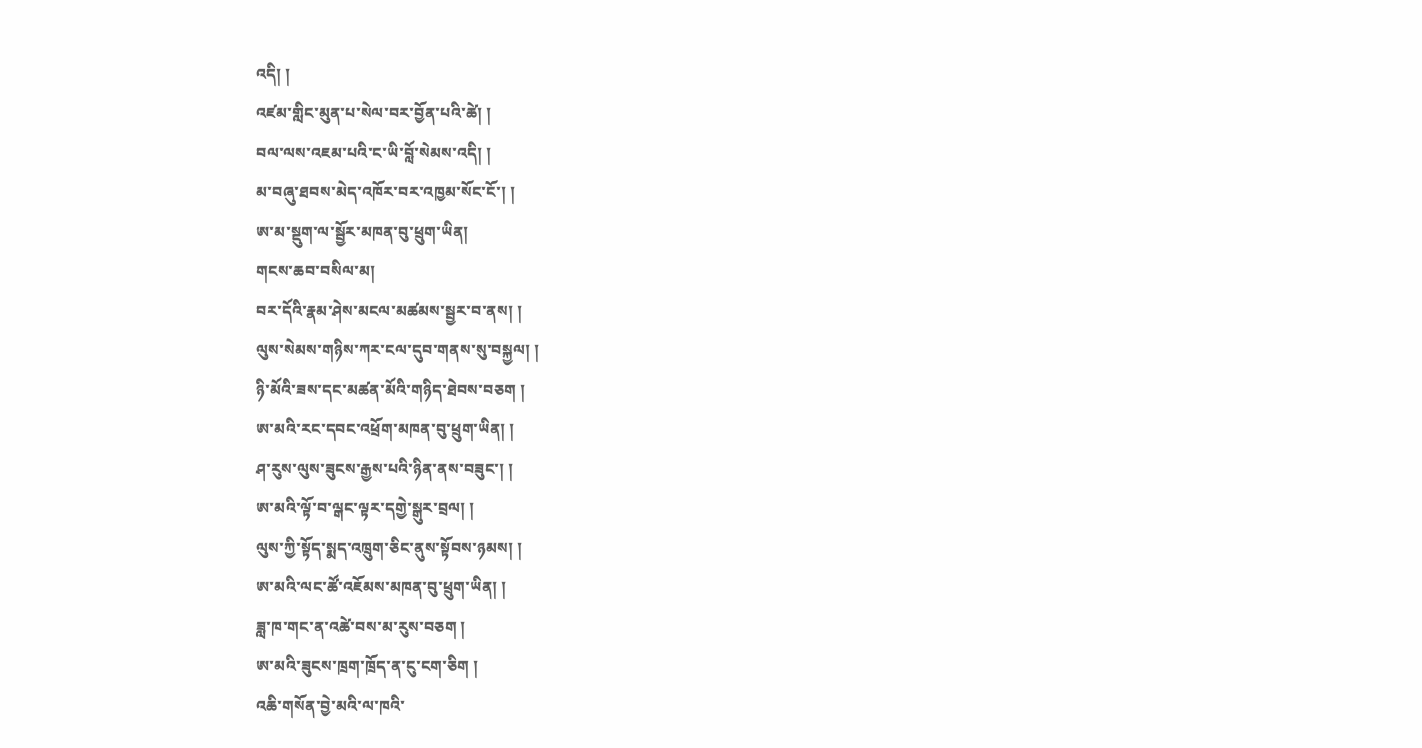འདི། །
འཛམ་གླིང་མུན་པ་སེལ་བར་བྱོན་པའི་ཚེ། །
བལ་ལས་འཇམ་པའི་ང་ཡི་བློ་སེམས་འདི། །
མ་བཞུ་ཐབས་མེད་འཁོར་བར་འཁྱམ་སོང་ངོ་། །
ཨ་མ་སྡུག་ལ་སྦྱོར་མཁན་བུ་ཕྲུག་ཡིན།
གངས་ཆབ་བསིལ་མ།
བར་དོའི་རྣམ་ཤེས་མངལ་མཚམས་སྦྱར་བ་ནས། །
ལུས་སེམས་གཉིས་ཀར་ངལ་དུབ་གནས་སུ་བསྐྱལ། །
ཉི་མོའི་ཟས་དང་མཚན་མོའི་གཉིད་ཐེབས་བཅག །
ཨ་མའི་རང་དབང་འཕྲོག་མཁན་བུ་ཕྲུག་ཡིན། །
ཤ་རུས་ལུས་ཟུངས་རྒྱས་པའི་ཉིན་ནས་བཟུང་། །
ཨ་མའི་ལྟོ་བ་ལྒང་ལྟར་དགྱེ་སྒུར་བྲལ། །
ལུས་ཀྱི་སྟོད་སྨད་འཁྲུག་ཅིང་ནུས་སྟོབས་ཉམས། །
ཨ་མའི་ལང་ཚོ་འཇོམས་མཁན་བུ་ཕྲུག་ཡིན། །
ཟླ་ཁ་གང་ན་འཚེ་བས་མ་རུས་བཅག །
ཨ་མའི་ཟུངས་ཁྲག་ཁྲོད་ན་ངུ་ངག་ཅིག །
འཆི་གསོན་བྱེ་མའི་ལ་ཁའི་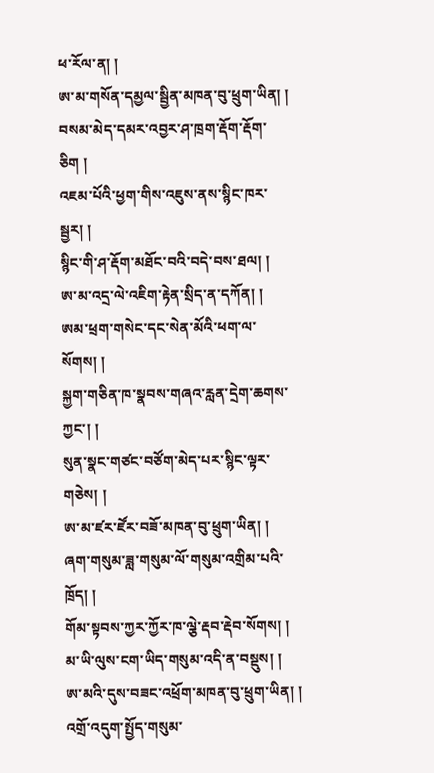ཕ་རོལ་ན། །
ཨ་མ་གསོན་དམྱལ་སྦྱིན་མཁན་བུ་ཕྲུག་ཡིན། །
བསམ་མེད་དམར་འབྱར་ཤ་ཁྲག་རྡོག་རྡོག་ཅིག །
འཇམ་པོའི་ཕྱག་གིས་འཇུས་ནས་སྙིང་ཁར་སྦྱར། །
སྙིང་གི་ཤ་རྡོག་མཐོང་བའི་བདེ་བས་ཐལ། །
ཨ་མ་འདྲ་ལེ་འཇིག་རྟེན་སྲིད་ན་དཀོན། །
ཨམ་ཕྲག་གསེང་དང་སེན་མོའི་ཕག་ལ་སོགས། །
སྐྱག་གཅིན་ཁ་སྣབས་གཞའ་རླན་དྲེག་ཆགས་ཀྱང་། །
སུན་སྣང་གཙང་བཙོག་མེད་པར་སྙིང་ལྟར་གཅེས། །
ཨ་མ་ཛར་ཛོར་བཟོ་མཁན་བུ་ཕྲུག་ཡིན། །
ཞག་གསུམ་ཟླ་གསུམ་ལོ་གསུམ་འགྲིམ་པའི་ཁྲོད། །
གོམ་སྟབས་ཀྱར་ཀྱོར་ཁ་ལྕེ་རྡབ་རྡེབ་སོགས། །
མ་ཡི་ལུས་ངག་ཡིད་གསུམ་འདི་ན་བསྡུས། །
ཨ་མའི་དུས་བཟང་འཕྲོག་མཁན་བུ་ཕྲུག་ཡིན། །
འགྲོ་འདུག་སྤྱོད་གསུམ་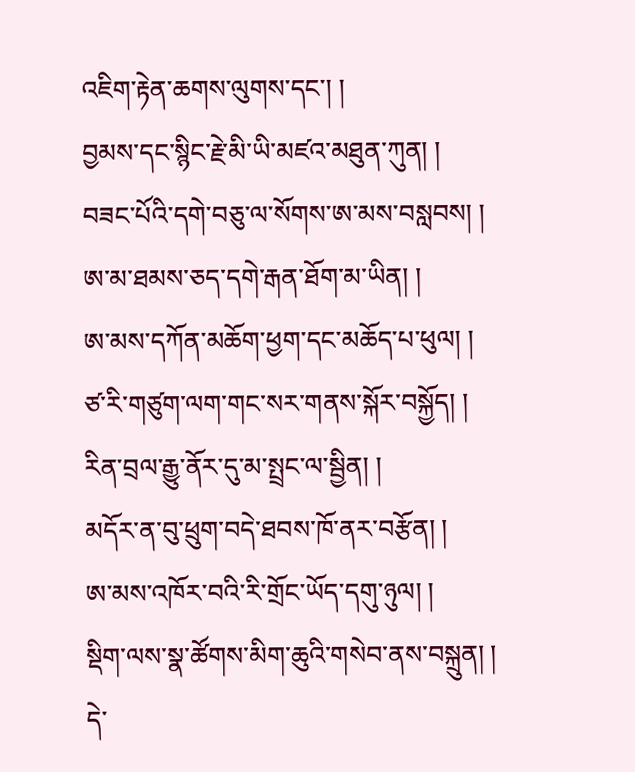འཇིག་རྟེན་ཆགས་ལུགས་དང་། །
བྱམས་དང་སྙིང་རྗེ་མི་ཡི་མཛའ་མཐུན་ཀུན། །
བཟང་པོའི་དགེ་བཅུ་ལ་སོགས་ཨ་མས་བསླབས། །
ཨ་མ་ཐམས་ཅད་དགེ་རྒན་ཐོག་མ་ཡིན། །
ཨ་མས་དཀོན་མཆོག་ཕྱག་དང་མཆོད་པ་ཕུལ། །
ཙ་རི་གཙུག་ལག་གང་སར་གནས་སྐོར་བསྐྱོད། །
རིན་བྲལ་རྒྱུ་ནོར་དུ་མ་སྤྲང་ལ་སྦྱིན། །
མདོར་ན་བུ་ཕྲུག་བདེ་ཐབས་ཁོ་ནར་བརྩོན། །
ཨ་མས་འཁོར་བའི་རི་གྲོང་ཡོད་དགུ་ཉུལ། །
སྡིག་ལས་སྣ་ཚོགས་མིག་ཆུའི་གསེབ་ནས་བསྐྲུན། །
དེ་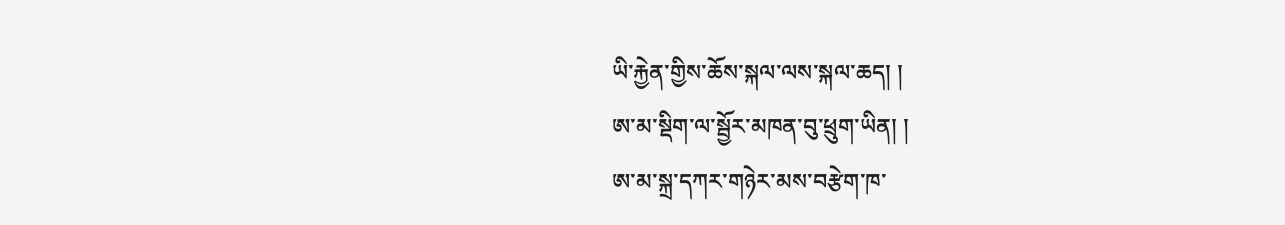ཡི་རྐྱེན་གྱིས་ཆོས་སྐལ་ལས་སྐལ་ཆད། །
ཨ་མ་སྡིག་ལ་སྦྱོར་མཁན་བུ་ཕྲུག་ཡིན། །
ཨ་མ་སྐྲ་དཀར་གཉེར་མས་བརྩེག་ཁ་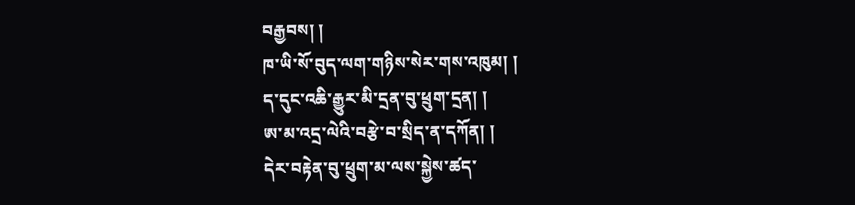བརྒྱབས། །
ཁ་ཡི་སོ་བུད་ལག་གཉིས་སེར་གས་འཁུམ། །
ད་དུང་འཆི་རྒྱུར་མི་དྲན་བུ་ཕྲུག་དྲན། །
ཨ་མ་འདྲ་ལེའི་བརྩེ་བ་སྲིད་ན་དཀོན། །
དེར་བརྟེན་བུ་ཕྲུག་མ་ལས་སྐྱེས་ཚད་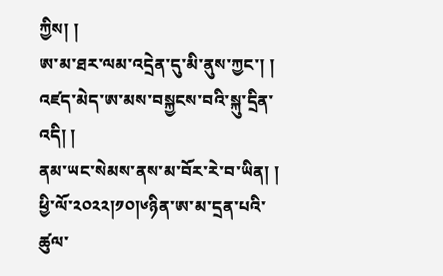ཀྱིས། །
ཨ་མ་ཐར་ལམ་འདྲེན་དུ་མི་ནུས་ཀྱང་། །
འཛད་མེད་ཨ་མས་བསྐྱངས་བའི་སྐུ་དྲིན་འདི། །
ནམ་ཡང་སེམས་ནས་མ་བོར་རེ་བ་ཡིན། །
ཕྱི་ལོ་༢༠༢༢།༡༠།༦ཉིན་ཨ་མ་དྲན་པའི་ཚུལ་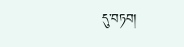དུ་བཏབ།